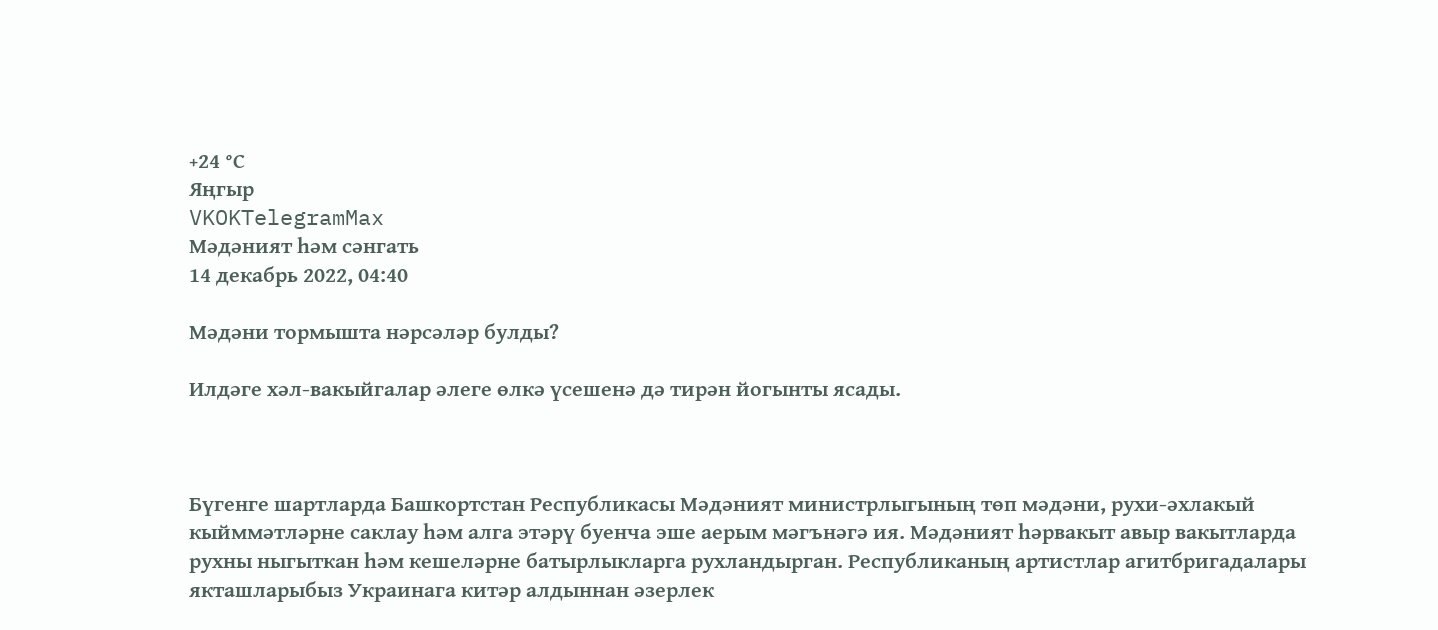+24 °С
Яңгыр
VKOKTelegramMax
Мәдәният һәм сәнгать
14 декабрь 2022, 04:40

Мәдәни тормышта нәрсәләр булды?

Илдәге хәл-вакыйгалар әлеге өлкә үсешенә дә тирән йогынты ясады.



Бүгенге шартларда Башкортстан Республикасы Мәдәният министрлыгының төп мәдәни, рухи-әхлакый кыйммәтләрне саклау һәм алга этәрү буенча эше аерым мәгънәгә ия. Мәдәният һәрвакыт авыр вакытларда рухны ныгыткан һәм кешеләрне батырлыкларга рухландырган. Республиканың артистлар агитбригадалары якташларыбыз Украинага китәр алдыннан әзерлек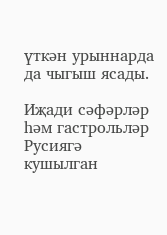үткән урыннарда да чыгыш ясады.

Иҗади сәфәрләр һәм гастрольләр Русиягә кушылган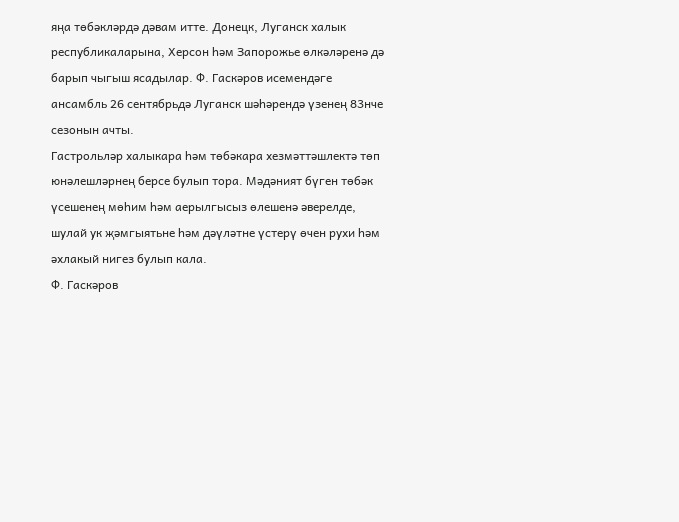яңа төбәкләрдә дәвам итте. Донецк, Луганск халык республикаларына, Херсон һәм Запорожье өлкәләренә дә барып чыгыш ясадылар. Ф. Гаскәров исемендәге ансамбль 26 сентябрьдә Луганск шәһәрендә үзенең 83нче сезонын ачты.
Гастрольләр халыкара һәм төбәкара хезмәттәшлектә төп юнәлешләрнең берсе булып тора. Мәдәният бүген төбәк үсешенең мөһим һәм аерылгысыз өлешенә әверелде, шулай ук җәмгыятьне һәм дәүләтне үстерү өчен рухи һәм әхлакый нигез булып кала.
Ф. Гаскәров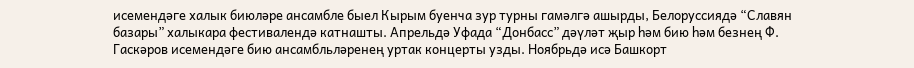исемендәге халык биюләре ансамбле быел Кырым буенча зур турны гамәлгә ашырды, Белоруссиядә “Славян базары” халыкара фестивалендә катнашты. Апрельдә Уфада “Донбасс” дәүләт җыр һәм бию һәм безнең Ф. Гаскәров исемендәге бию ансамбльләренең уртак концерты узды. Ноябрьдә исә Башкорт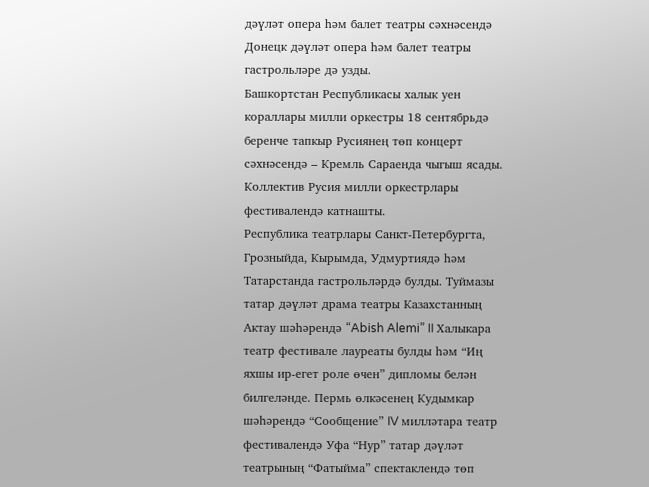дәүләт опера һәм балет театры сәхнәсендә Донецк дәүләт опера һәм балет театры гастрольләре дә узды.
Башкортстан Республикасы халык уен кораллары милли оркестры 18 сентябрьдә беренче тапкыр Русиянең төп концерт сәхнәсендә – Кремль Сараенда чыгыш ясады. Коллектив Русия милли оркестрлары фестивалендә катнашты.
Республика театрлары Санкт-Петербургта, Грозныйда, Кырымда, Удмуртиядә һәм Татарстанда гастрольләрдә булды. Туймазы татар дәүләт драма театры Казахстанның Актау шәһәрендә “Abish Alemi” II Халыкара театр фестивале лауреаты булды һәм “Иң яхшы ир-егет роле өчен” дипломы белән билгеләнде. Пермь өлкәсенең Кудымкар шәһәрендә “Сообщение” IV милләтара театр фестивалендә Уфа “Нур” татар дәүләт театрының “Фатыйма” спектаклендә төп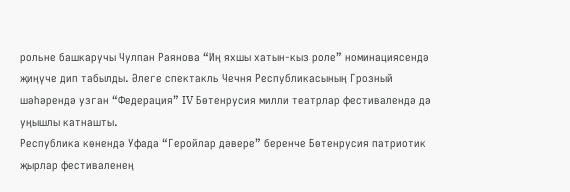рольне башкаручы Чулпан Раянова “Иң яхшы хатын-кыз роле” номинациясендә җиңүче дип табылды. Әлеге спектакль Чечня Республикасының Грозный шәһәрендә узган “Федерация” IV Бөтенрусия милли театрлар фестивалендә дә уңышлы катнашты.
Республика көнендә Уфада “Геройлар дәвере” беренче Бөтенрусия патриотик җырлар фестиваленең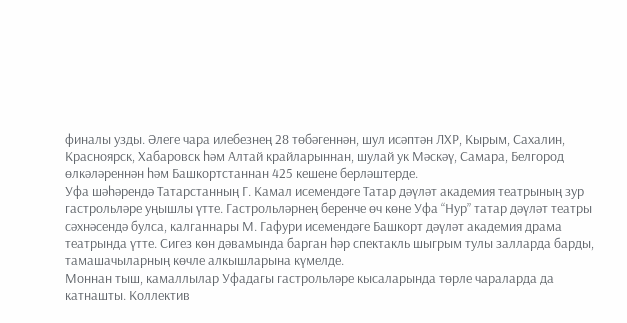финалы узды. Әлеге чара илебезнең 28 төбәгеннән, шул исәптән ЛХР, Кырым, Сахалин, Красноярск, Хабаровск һәм Алтай крайларыннан, шулай ук Мәскәү, Самара, Белгород өлкәләреннән һәм Башкортстаннан 425 кешене берләштерде.
Уфа шәһәрендә Татарстанның Г. Камал исемендәге Татар дәүләт академия театрының зур гастрольләре уңышлы үтте. Гастрольләрнең беренче өч көне Уфа “Нур” татар дәүләт театры сәхнәсендә булса, калганнары М. Гафури исемендәге Башкорт дәүләт академия драма театрында үтте. Сигез көн дәвамында барган һәр спектакль шыгрым тулы залларда барды, тамашачыларның көчле алкышларына күмелде.
Моннан тыш, камаллылар Уфадагы гастрольләре кысаларында төрле чараларда да катнашты. Коллектив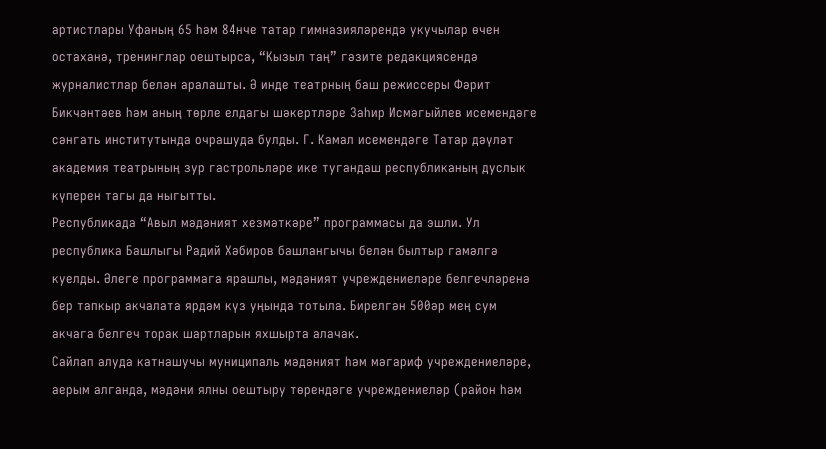артистлары Уфаның 65 һәм 84нче татар гимназияләрендә укучылар өчен остаханә, тренинглар оештырса, “Кызыл таң” гәзите редакциясендә журналистлар белән аралашты. Ә инде театрның баш режиссеры Фәрит Бикчәнтәев һәм аның төрле елдагы шәкертләре Заһир Исмәгыйлев исемендәге сәнгать институтында очрашуда булды. Г. Камал исемендәге Татар дәүләт академия театрының зур гастрольләре ике тугандаш республиканың дуслык күперен тагы да ныгытты.
Республикада “Авыл мәдәният хезмәткәре” программасы да эшли. Ул республика Башлыгы Радий Хәбиров башлангычы белән былтыр гамәлгә куелды. Әлеге программага ярашлы, мәдәният учреждениеләре белгечләренә бер тапкыр акчалата ярдәм күз уңында тотыла. Бирелгән 500әр мең сум акчага белгеч торак шартларын яхшырта алачак.
Сайлап алуда катнашучы муниципаль мәдәният һәм мәгариф учреждениеләре, аерым алганда, мәдәни ялны оештыру төрендәге учреждениеләр (район һәм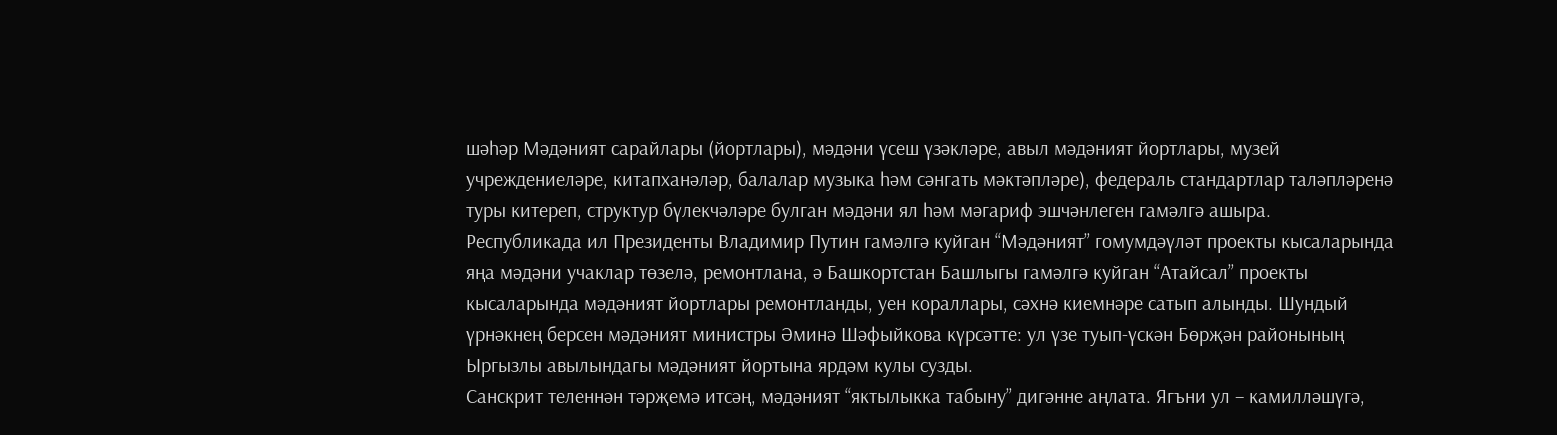шәһәр Мәдәният сарайлары (йортлары), мәдәни үсеш үзәкләре, авыл мәдәният йортлары, музей учреждениеләре, китапханәләр, балалар музыка һәм сәнгать мәктәпләре), федераль стандартлар таләпләренә туры китереп, структур бүлекчәләре булган мәдәни ял һәм мәгариф эшчәнлеген гамәлгә ашыра.
Республикада ил Президенты Владимир Путин гамәлгә куйган “Мәдәният” гомумдәүләт проекты кысаларында яңа мәдәни учаклар төзелә, ремонтлана, ә Башкортстан Башлыгы гамәлгә куйган “Атайсал” проекты кысаларында мәдәният йортлары ремонтланды, уен кораллары, сәхнә киемнәре сатып алынды. Шундый үрнәкнең берсен мәдәният министры Әминә Шәфыйкова күрсәтте: ул үзе туып-үскән Бөрҗән районының Ыргызлы авылындагы мәдәният йортына ярдәм кулы сузды.
Санскрит теленнән тәрҗемә итсәң, мәдәният “яктылыкка табыну” дигәнне аңлата. Ягъни ул – камилләшүгә,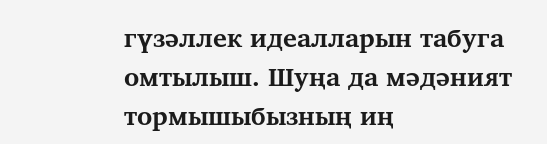гүзәллек идеалларын табуга омтылыш. Шуңа да мәдәният тормышыбызның иң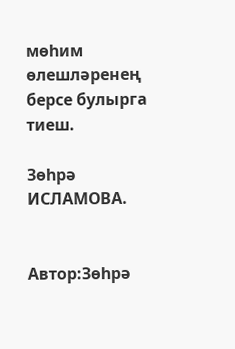мөһим өлешләренең берсе булырга тиеш.

Зөһрә ИСЛАМОВА.


Автор:Зөһрә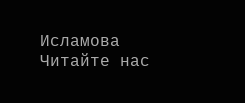Исламова
Читайте нас